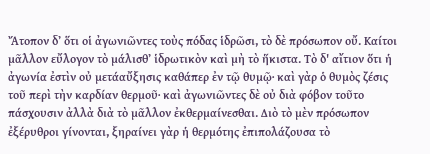Ἄτοπον δʼ ὅτι οἱ ἀγωνιῶντες τοὺς πόδας ἱδρῶσι, τὸ δὲ πρόσωπον οὔ. Καίτοι μᾶλλον εὔλογον τὸ μάλισθʼ ἱδρωτικὸν καὶ μὴ τὸ ἥκιστα. Τὸ δ' αἴτιον ὅτι ἡ ἀγωνία ἐστὶν οὐ μετάαὔξησις καθάπερ ἐν τῷ θυμῷ· καὶ γὰρ ὁ θυμὸς ζέσις τοῦ περὶ τὴν καρδίαν θερμοῦ· καὶ ἀγωνιῶντες δὲ οὐ διὰ φόβον τοῦτο πάσχουσιν ἀλλὰ διὰ τὸ μᾶλλον ἐκθερμαίνεσθαι. Διὸ τὸ μὲν πρόσωπον ἐξέρυθροι γίνονται, ξηραίνει γὰρ ἡ θερμότης ἐπιπολάζουσα τὸ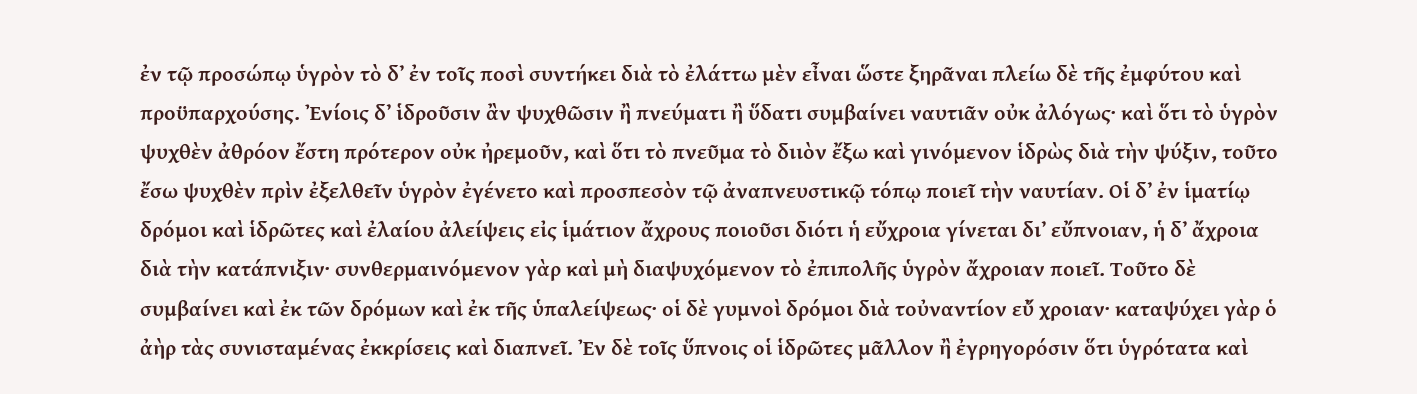ἐν τῷ προσώπῳ ὑγρὸν τὸ δʼ ἐν τοῖς ποσὶ συντήκει διὰ τὸ ἐλάττω μὲν εἶναι ὥστε ξηρᾶναι πλείω δὲ τῆς ἐμφύτου καὶ προϋπαρχούσης. Ἐνίοις δʼ ἱδροῦσιν ἂν ψυχθῶσιν ἢ πνεύματι ἢ ὕδατι συμβαίνει ναυτιᾶν οὐκ ἀλόγως· καὶ ὅτι τὸ ὑγρὸν ψυχθὲν ἀθρόον ἔστη πρότερον οὐκ ἠρεμοῦν, καὶ ὅτι τὸ πνεῦμα τὸ διιὸν ἔξω καὶ γινόμενον ἱδρὼς διὰ τὴν ψύξιν, τοῦτο ἔσω ψυχθὲν πρὶν ἐξελθεῖν ὑγρὸν ἐγένετο καὶ προσπεσὸν τῷ ἀναπνευστικῷ τόπῳ ποιεῖ τὴν ναυτίαν. Οἱ δʼ ἐν ἱματίῳ δρόμοι καὶ ἱδρῶτες καὶ ἐλαίου ἀλείψεις εἰς ἱμάτιον ἄχρους ποιοῦσι διότι ἡ εὔχροια γίνεται διʼ εὔπνοιαν, ἡ δʼ ἄχροια διὰ τὴν κατάπνιξιν· συνθερμαινόμενον γὰρ καὶ μὴ διαψυχόμενον τὸ ἐπιπολῆς ὑγρὸν ἄχροιαν ποιεῖ. Τοῦτο δὲ συμβαίνει καὶ ἐκ τῶν δρόμων καὶ ἐκ τῆς ὑπαλείψεως· οἱ δὲ γυμνοὶ δρόμοι διὰ τοὐναντίον εὔ̔ χροιαν· καταψύχει γὰρ ὁ ἀὴρ τὰς συνισταμένας ἐκκρίσεις καὶ διαπνεῖ. Ἐν δὲ τοῖς ὕπνοις οἱ ἱδρῶτες μᾶλλον ἢ ἐγρηγορόσιν ὅτι ὑγρότατα καὶ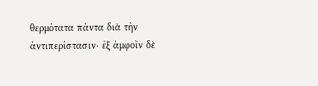θερμότατα πάντα διὰ τὴν ἀντιπερίστασιν· ἐξ ἀμφοῖν δὲ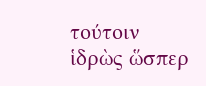τούτοιν ἱδρὼς ὥσπερ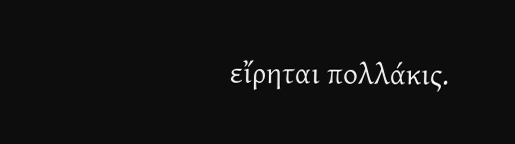εἴρηται πολλάκις.